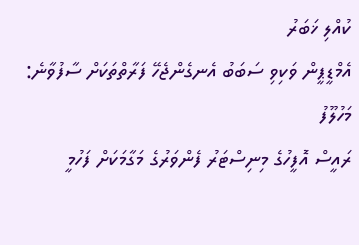ކުއްލި ޚަބަރު
އެމްޑީޕީން ވަކިވި ސަބަބު އެނގެންޖެހޭ ފަރާތްތަކަށް ސާފުވާނެ: މަހުލޫފު
ރައީސް އޮފީހުގެ މިނިސްޓަރު ފެންވަރުގެ މަގާމަކަށް ފަހުމީ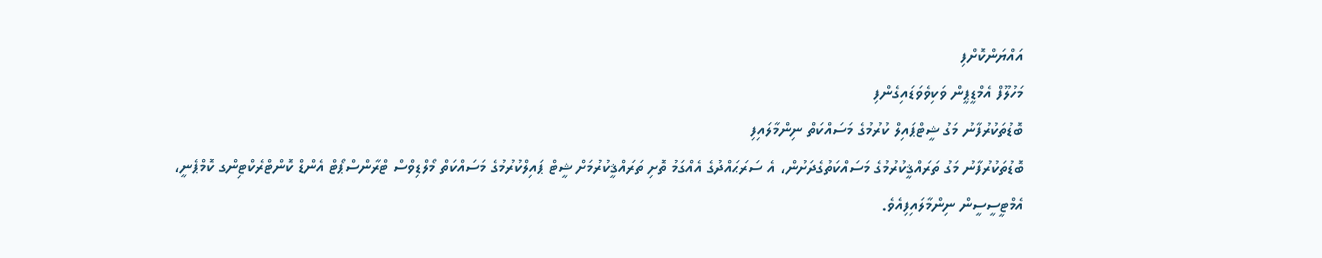އައްޔަންކޮށްފި
މަހުލޫފް އެމްޑީޕީން ވަކިވެވަޑައިގެންފި
ބޮޑުތަކުރުފާނު މަގު ޝީޓްޕައިލް ކުރުމުގެ މަސައްކަތް ނިންމާލައިފި
ބޮޑުތަކުރުފާނު މަގު ތަރައްޤީކުރުމުގެ މަސައްކަތުގެދަށުން، އެ ސަރަޙައްދުގެ އެއްގަމު ތޮށި ތަރައްޤީކުރުމަށް ޝީޓް ޕައިލްކުރުމުގެ މަސައްކަތް މޯލްޑިވްސް ޓްރާންސްޕޯޓް އެންޑް ކޮންޓްރެކްޓިންގ ކޮމްޕެނީ، އެމްޓީސީސީން ނިންމާލައިފިއެވެ.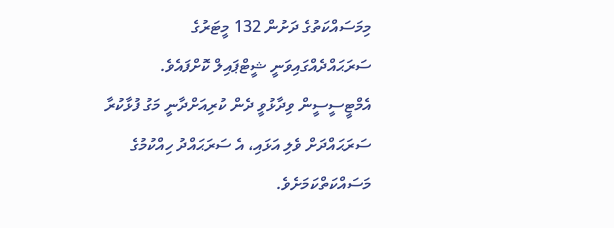މިމަސައްކަތުގެ ދަށުން 132 މީޓަރުގެ ސަރަޙައްދެއްގައިވަނީ ޝީޓްޕައިލް ކޮށްފައެވެ.
އެމްޓީސީސީން ވިދާޅުވީ ދެން ކުރިއަށްދާނީ މަގު ފުޅާކުރާ ސަރަޙައްދަށް ވެލި އަޅައި، އެ ސަރަޙައްދު ހިއްކުމުގެ މަސައްކަތްކަމަށެވެ.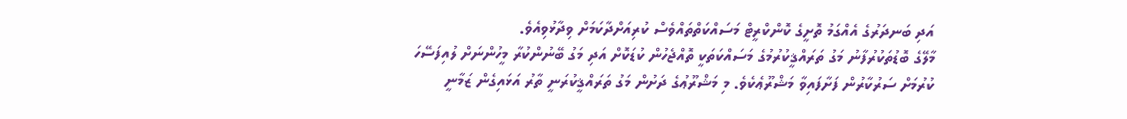އަދި ބަނދަރުގެ އެއްގަމު ތޮށީގެ ކޮންކްރީޓް މަސައްކަތްތައްވެސް ކުރިއަށްދާކަމަށް ވިދާޅުވިއެވެ.
މާލޭގެ ބޮޑުތަކުރުފާނު މަގު ތަރައްޤީކުރުމުގެ މަސައްކަތަކީ ތޮއްޖެހުން ކުޑަކޮށް އަދި މަގު ބޭނުންކުރާ މީހުންނަށް ލުއިފަސޭހަ ކުރުމަށް ސަރުކާރުން ފަށާފައިވާ މަޝްރޫޢެކެވެ. މި މަޝްރޫޢުގެ ދަށުން މަގު ތަރައްޤީކުރަނީ ތާރު އަޅައިގެން ޒަމާނީ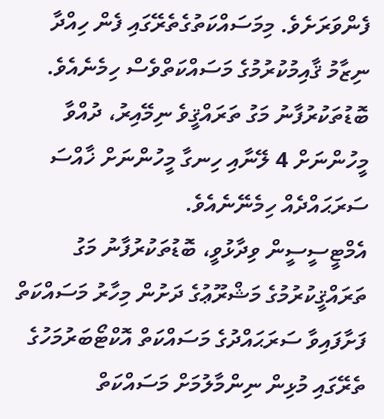ފެންވަރަށެވެ. މިމަސައްކަތުގެތެރޭގައި ފެން ހިއްދާ ނިޒާމު ޤާއިމުކުރުމުގެ މަސައްކަތްވެސް ހިމެނެއެވެ.
ބޮޑުތަކުރުފާނު މަގު ތަރައްޤީވެ ނިމޭއިރު، ދުއްވާ މީހުންނަށް 4 ލޭނާއި ހިނގާ މީހުންނަށް ޚާއްސަ ސަރަޙައްދެއް ހިމެނޭނެއެވެ.
އެމްޓީސީސީން ވިދާޅުވީ، ބޮޑުތަކުރުފާނު މަގު ތަރައްޤީކުރުމުގެ މަޝްރޫޢުގެ ދަށުން މިހާރު މަސައްކަތް ފަށާފައިވާ ސަރަޙައްދުގެ މަސައްކަތް އޮކްޓޯބަރުމަހުގެ ތެރޭގައި މުޅިން ނިންމާލުމަށް މަސައްކަތް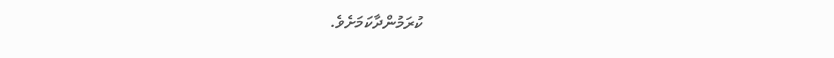ކުރަމުންދާކަމަށެވެ.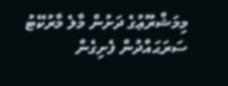މިމަޝްރޫޢުގެ ދަށުން މާލެ މާރުކޭޓު ސަރަޙައްދުން ފެށިގެން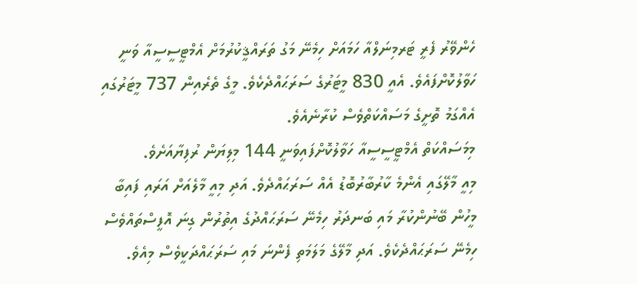ހެންވޭރު ފެރީ ޓަރމިނަލްއާ ހަމައަށް ހިމެނޭ މަގު ތަރައްޤީކުރުމަށް އެމްޓީސީސީއާ ވަނީ ހަވާލުކޮށްފައެވެ. އެއީ 830 މީޓަރުގެ ސަރަޙައްދެކެވެ. މީގެ ތެރެއިން 737 މީޓަރުގައި އެއްގަމު ތޮށީގެ މަސައްކަތްވެސް ކުރާނެއެވެ.
މިމަސައްކަތް އެމްޓީސީސީއާ ހަވާލުކޮށްފައިވަނީ 144 މިލިޔަން ރުފިޔާއަށެވެ.
މިއީ މާލޭގައި އެންމެ ކާރުބާރުބޮޑު އެއް ސަރަޙައްދެވެ. އަދި މިއީ މާލެއަށް އަރައި ފައިބާ މީހުން ބޭނުންކުރާ މައި ބަނދަރު ހިމެނޭ ސަރަޙައްދުގެ އިތުރުން ގިނަ އޮފީސްތައްވެސް ހިމެނޭ ސަރަޙައްދެކެވެ. އަދި މާލޭގެ މަލަމަތި ފެންނަ މައި ސަރަޙައްދަކީވެސް މިއެވެ.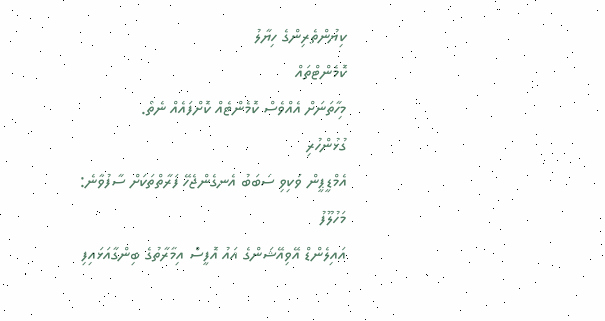ކިޔުންތެރިންގެ ހިޔާލު
ކޮމެންޓްތައް
މިހާތަނަށް އެއްވެސް ކޮމެންޓެއް ކޮށްފައެއް ނެތް.
ގުޅުންހުރި
އެމްޑީޕީން ވަކިވި ސަބަބު އެނގެންޖެހޭ ފަރާތްތަކަށް ސާފުވާނެ: މަހުލޫފު
އައިލެންޑް އޭވިއޭޝަންގެ އައު އޮފީސް އިމާރާތުގެ ބިންގާއަޅައިފި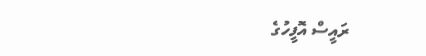ރައީސް އޮފީހުގެ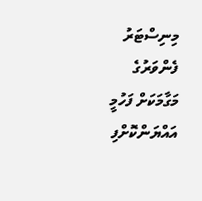މިނިސްޓަރު ފެންވަރުގެ މަގާމަކަށް ފަހުމީ އައްޔަންކޮށްފި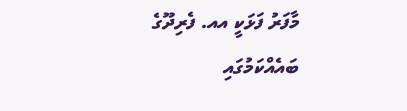މާފަރު ފަޅަކީ އއ. ފެރިދޫގެ ބައެއްކަމުގައި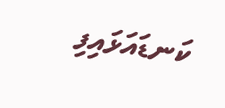ކަނޑައަޅައިފި